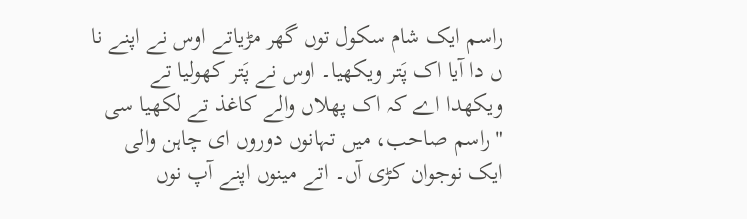راسم ایک شام سکول توں گھر مڑیاتے اوس نے اپنے نا ں دا آیا اک پَتر ویکھیا۔ اوس نے پَتر کھولیا تے ویکھدا اے کہ اک پھلاں والے کاغذ تے لکھیا سی "راسم صاحب، میں تہانوں دوروں ای چاہن والی ایک نوجوان کڑی آں۔ اتے مینوں اپنے آپ نوں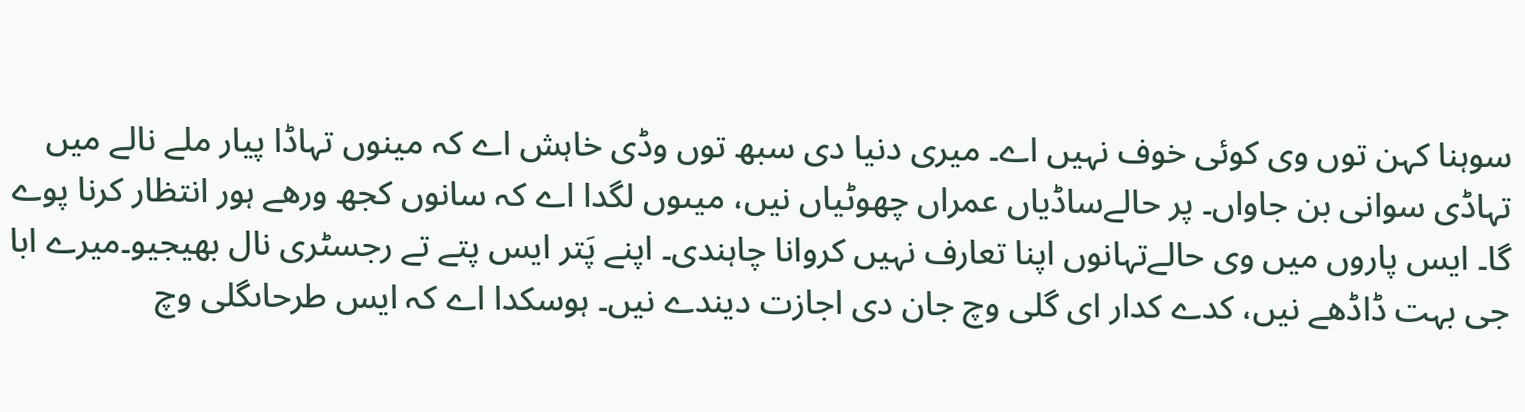سوہنا کہن توں وی کوئی خوف نہیں اے۔ میری دنیا دی سبھ توں وڈی خاہش اے کہ مینوں تہاڈا پیار ملے نالے میں تہاڈی سوانی بن جاواں۔ پر حالےساڈیاں عمراں چھوٹیاں نیں، میںوں لگدا اے کہ سانوں کجھ ورھے ہور انتظار کرنا پوے گا۔ ایس پاروں میں وی حالےتہانوں اپنا تعارف نہیں کروانا چاہندی۔ اپنے پَتر ایس پتے تے رجسٹری نال بھیجیو۔میرے ابا جی بہت ڈاڈھے نیں، کدے کدار ای گلی وچ جان دی اجازت دیندے نیں۔ ہوسکدا اے کہ ایس طرحاںگلی وچ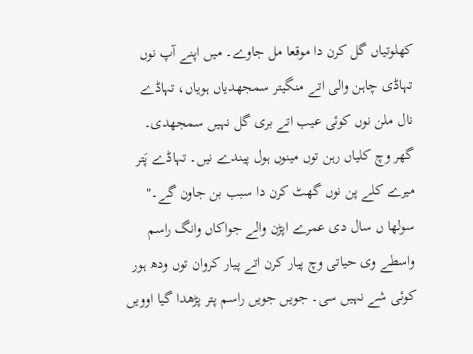کھلوتیاں گل کرن دا موقعا مل جاوے۔ میں اپنے آپ نوں تہاڈی چاہن والی اتے منگیتر سمجھدیاں ہویاں، تہاڈے نال ملن نوں کوئی عیب اتے بری گل نہیں سمجھدی۔ گھر وچ کلیاں رہن توں مینوں ہول پیندے نیں۔ تہاڈے پَتر میرے کلے پن نوں گھٹ کرن دا سبب بن جاون گے۔"
سولھا ں سال دی عمرے اپڑن والے جواکاں وانگ راسم واسطے وی حیاتی وچ پیار کرن اتے پیار کروان توں ودھ ہور کوئی شے نہیں سی۔ جویں جویں راسم پتر پڑھدا گیا اوویں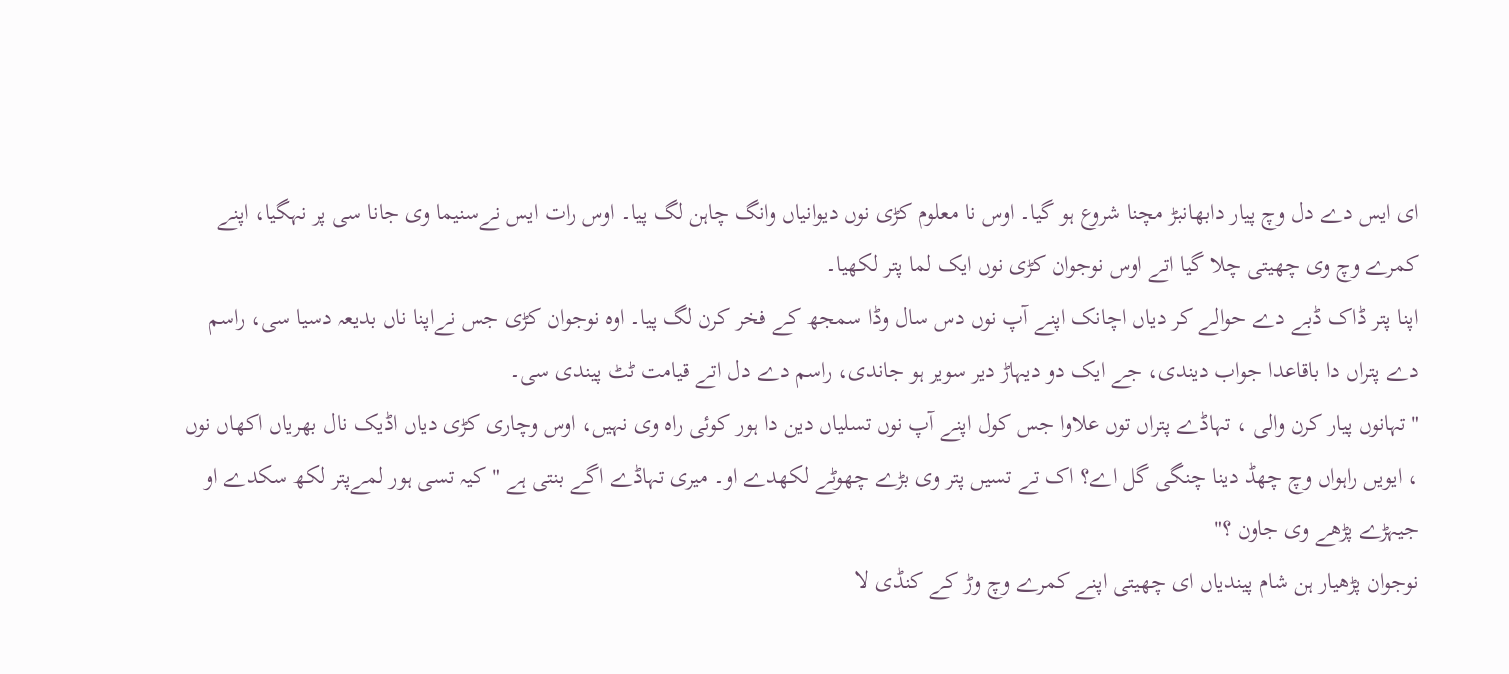ای ایس دے دل وچ پیار دابھانبڑ مچنا شروع ہو گیا۔ اوس نا معلوم کڑی نوں دیوانیاں وانگ چاہن لگ پیا۔ اوس رات ایس نےسنیما وی جانا سی پر نہگیا، اپنے کمرے وچ وی چھیتی چلا گیا اتے اوس نوجوان کڑی نوں ایک لما پتر لکھیا۔
اپنا پتر ڈاک ڈبے دے حوالے کر دیاں اچانک اپنے آپ نوں دس سال وڈا سمجھ کے فخر کرن لگ پیا۔ اوہ نوجوان کڑی جس نےاپنا ناں بدیعہ دسیا سی، راسم دے پتراں دا باقاعدا جواب دیندی، جے ایک دو دیہاڑ دیر سویر ہو جاندی، راسم دے دل اتے قیامت ٹٹ پیندی سی۔
"تہانوں پیار کرن والی ، تہاڈے پتراں توں علاوا جس کول اپنے آپ نوں تسلیاں دین دا ہور کوئی راہ وی نہیں، اوس وچاری کڑی دیاں اڈیک نال بھریاں اکھاں نوں ، ایویں راہواں وچ چھڈ دینا چنگی گل اے؟ اک تے تسیں پتر وی بڑے چھوٹے لکھدے او۔ میری تہاڈے اگے بنتی ہے "کیہ تسی ہور لمےپتر لکھ سکدے او جیہڑے پڑھے وی جاون ؟"
نوجوان پڑھیار ہن شام پیندیاں ای چھیتی اپنے کمرے وچ وڑ کے کنڈی لا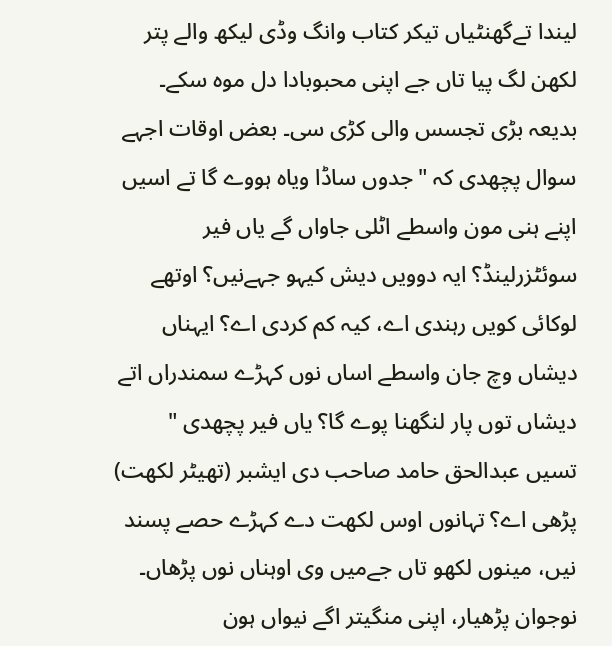لیندا تےگھنٹیاں تیکر کتاب وانگ وڈی لیکھ والے پتر لکھن لگ پیا تاں جے اپنی محبوبادا دل موہ سکے۔
بدیعہ بڑی تجسس والی کڑی سی۔ بعض اوقات اجہے سوال پچھدی کہ "جدوں ساڈا ویاہ ہووے گا تے اسیں اپنے ہنی مون واسطے اٹلی جاواں گے یاں فیر سوئٹزرلینڈ؟ ایہ دوویں دیش کیہو جہےنیں؟ اوتھے لوکائی کویں رہندی اے، کیہ کم کردی اے؟ ایہناں دیشاں وچ جان واسطے اساں نوں کہڑے سمندراں اتے دیشاں توں پار لنگھنا پوے گا؟ یاں فیر پچھدی " تسیں عبدالحق حامد صاحب دی ایشبر (تھیٹر لکھت) پڑھی اے؟ تہانوں اوس لکھت دے کہڑے حصے پسند نیں، مینوں لکھو تاں جےمیں وی اوہناں نوں پڑھاں۔
نوجوان پڑھیار، اپنی منگیتر اگے نیواں ہون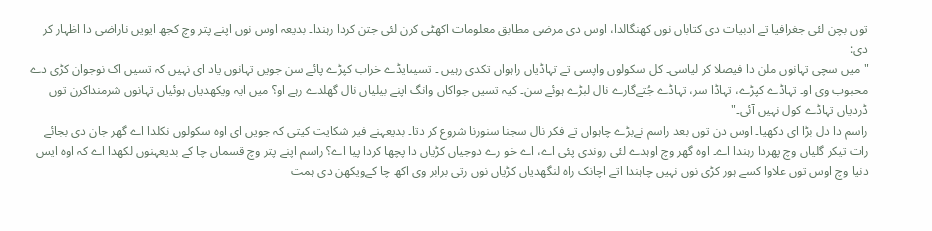توں بچن لئی جغرافیا تے ادبیات دی کتاباں نوں کھنگالدا، اوس دی مرضی مطابق معلومات اکھٹی کرن لئی جتن کردا رہندا۔ بدیعہ اوس نوں اپنے پتر وچ کجھ ایویں ناراضی دا اظہار کر دی:
"میں سچی تہانوں ملن دا فیصلا کر لیاسی۔ کل سکولوں واپسی تے تہاڈیاں راہواں تکدی رہیں ۔ تسیںایڈے خراب کپڑے پائے سن جویں تہانوں یاد ای نہیں کہ تسیں اک نوجوان کڑی دے محبوب وی او۔ تہاڈے کپڑے، تہاڈا سر، تہاڈے جُتےگارے نال لبڑے ہوئے سن۔ کیہ تسیں جواکاں وانگ اپنے بیلیاں نال گھلدے رہے او؟ میں ایہ ویکھدیاں ہوئیاں تہانوں شرمنداکرن توں ڈردیاں تہاڈے کول نہیں آئی۔"
راسم دا دل بڑا ای دکھیا۔ اوس دن توں بعد راسم نےبڑے چاہواں تے فکر نال سجنا سنورنا شروع کر دتا۔ بدیعہنے فیر شکایت کیتی کہ جویں ای اوہ سکولوں نکلدا اے گھر جان دی بجائے رات تیکر گلیاں وچ پھردا رہندا اے۔ اوہ گھر وچ اوہدے لئی روندی پئی اے، اے خو رے دوجیاں کڑیاں دا پچھا کردا پیا اے؟ راسم اپنے پتر وچ قسماں چا کے بدیعہنوں لکھدا اے کہ اوہ ایس دنیا وچ اوس توں علاوا کسے ہور کڑی نوں نہیں چاہندا اتے اچانک راہ لنگھدیاں کڑیاں نوں رتی برابر وی اکھ چا کےویکھن دی ہمت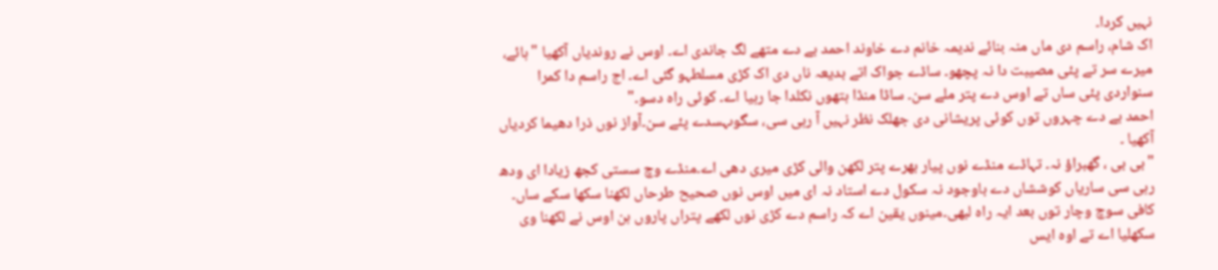نہیں کردا۔
اک شام، راسم دی ماں منہ بنائے ندیمہ خانم دے خاوند احمد بے دے متھے لگ جاندی اے۔ اوس نے روندیاں آکھیا "ہائے، میرے سر تے پئی مصیبت دا نہ پچھو۔ ساڈے جواک اتے بدیعہ ناں دی اک کڑی مسلطہو گئی اے۔ اج راسم دا کمرا سنواردی پئی ساں تے اوس دے پتر ملے سن۔ ساڈا منڈا ہتھوں نکلدا جا رہیا اے۔ کوئی راہ دسو۔"
احمد بے دے چہروں توں کوئی پریشانی دی جھلک نظر نہیں آ رہی سی، سگوںہسدے پئے سن۔آواز نوں ذرا دھیما کردیاں آکھیا ۔
"بی بی ، گھبراؤ نہ۔ تہاڈے منڈے نوں پیار بھرے پتر لکھن والی کڑی میری دھی اے۔منڈے وچ سستی کجھ زیادا ای ودھ رہی سی ساریاں کوششاں دے باوجود نہ سکول دے استاد نہ ای میں اوس نوں صحیح طرحاں لکھنا سکھا سکے ساں۔ کافی سوچ وچار توں بعد ایہ راہ لبھی۔مینوں یقین اے کہ راسم دے کڑی نوں لکھے پتراں پاروں ہن اوس نے لکھنا وی سکھلیا اے تے اوہ ایس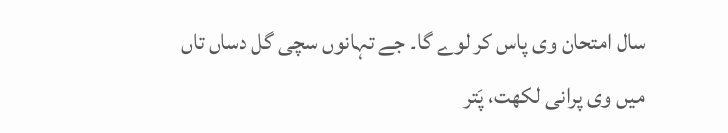سال امتحان وی پاس کر لوے گا۔ جے تہانوں سچی گل دساں تاں میں وی پرانی لکھت، پَتر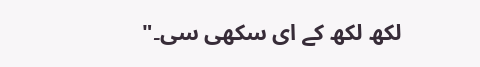لکھ لکھ کے ای سکھی سی۔"